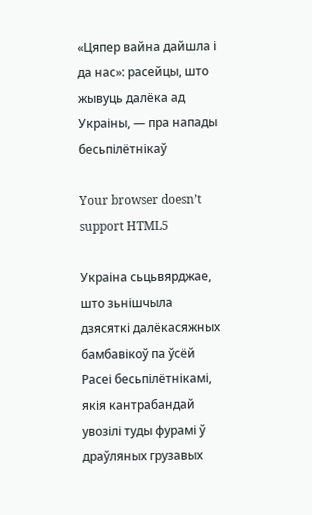«Цяпер вайна дайшла і да нас»: расейцы, што жывуць далёка ад Украіны, — пра напады бесьпілётнікаў

Your browser doesn’t support HTML5

Украіна сьцьвярджае, што зьнішчыла дзясяткі далёкасяжных бамбавікоў па ўсёй Расеі бесьпілётнікамі, якія кантрабандай увозілі туды фурамі ў драўляных грузавых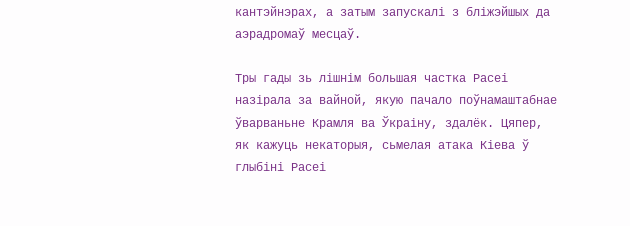кантэйнэрах, а затым запускалі з бліжэйшых да аэрадромаў месцаў.

Тры гады зь лішнім большая частка Расеі назірала за вайной, якую пачало поўнамаштабнае ўварваньне Крамля ва Ўкраіну, здалёк. Цяпер, як кажуць некаторыя, сьмелая атака Кіева ў глыбіні Расеі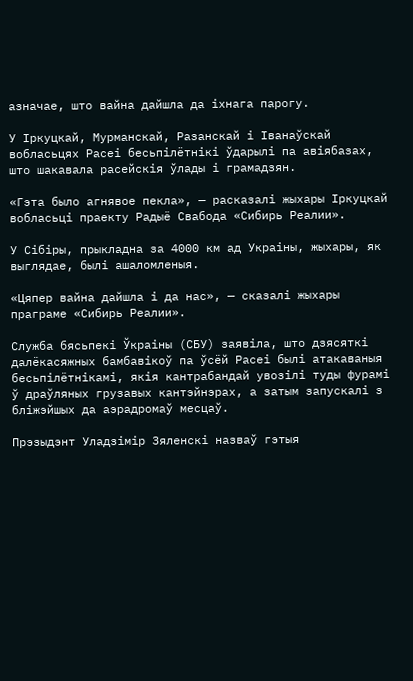азначае, што вайна дайшла да іхнага парогу.

У Іркуцкай, Мурманскай, Разанскай і Іванаўскай вобласьцях Расеі бесьпілётнікі ўдарылі па авіябазах, што шакавала расейскія ўлады і грамадзян.

«Гэта было агнявое пекла», — расказалі жыхары Іркуцкай вобласьці праекту Радыё Свабода «Сибирь Реалии».

У Сібіры, прыкладна за 4000 км ад Украіны, жыхары, як выглядае, былі ашаломленыя.

«Цяпер вайна дайшла і да нас», — сказалі жыхары праграме «Сибирь Реалии».

Служба бясьпекі Ўкраіны (СБУ) заявіла, што дзясяткі далёкасяжных бамбавікоў па ўсёй Расеі былі атакаваныя бесьпілётнікамі, якія кантрабандай увозілі туды фурамі ў драўляных грузавых кантэйнэрах, а затым запускалі з бліжэйшых да аэрадромаў месцаў.

Прэзыдэнт Уладзімір Зяленскі назваў гэтыя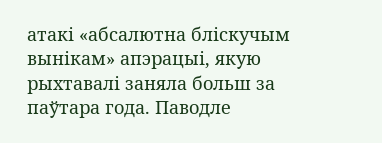атакі «абсалютна бліскучым вынікам» апэрацыі, якую рыхтавалі заняла больш за паўтара года. Паводле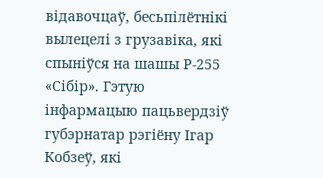відавочцаў, бесьпілётнікі вылецелі з грузавіка, які спыніўся на шашы Р-255 «Сібір». Гэтую інфармацыю пацьвердзіў губэрнатар рэгіёну Ігар Кобзеў, які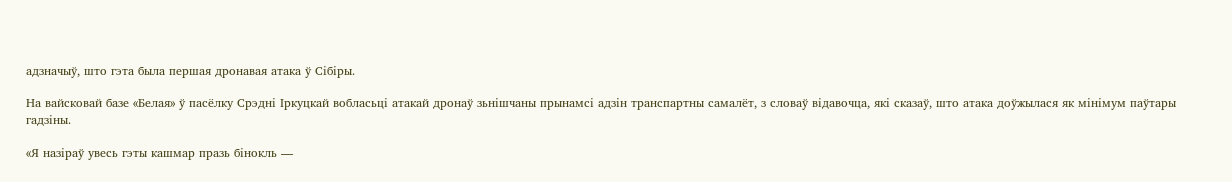адзначыў, што гэта была першая дронавая атака ў Сібіры.

На вайсковай базе «Белая» ў пасёлку Срэдні Іркуцкай вобласьці атакай дронаў зьнішчаны прынамсі адзін транспартны самалёт, з словаў відавочца, які сказаў, што атака доўжылася як мінімум паўтары гадзіны.

«Я назіраў увесь гэты кашмар празь бінокль —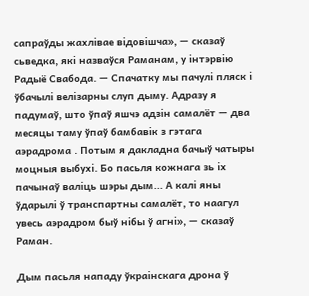сапраўды жахлівае відовішча», — сказаў сьведка, які назваўся Раманам, у інтэрвію Радыё Свабода. — Спачатку мы пачулі пляск і ўбачылі велізарны слуп дыму. Адразу я падумаў, што ўпаў яшчэ адзін самалёт — два месяцы таму ўпаў бамбавік з гэтага аэрадрома . Потым я дакладна бачыў чатыры моцныя выбухі. Бо пасьля кожнага зь іх пачынаў валіць шэры дым... А калі яны ўдарылі ў транспартны самалёт, то наагул увесь аэрадром быў нібы ў агні», — сказаў Раман.

Дым пасьля нападу ўкраінскага дрона ў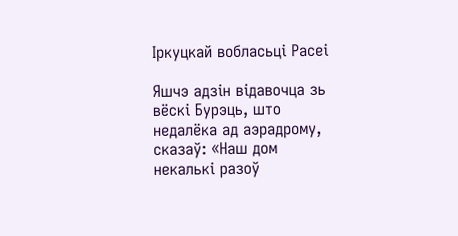Іркуцкай вобласьці Расеі

Яшчэ адзін відавочца зь вёскі Бурэць, што недалёка ад аэрадрому, сказаў: «Наш дом некалькі разоў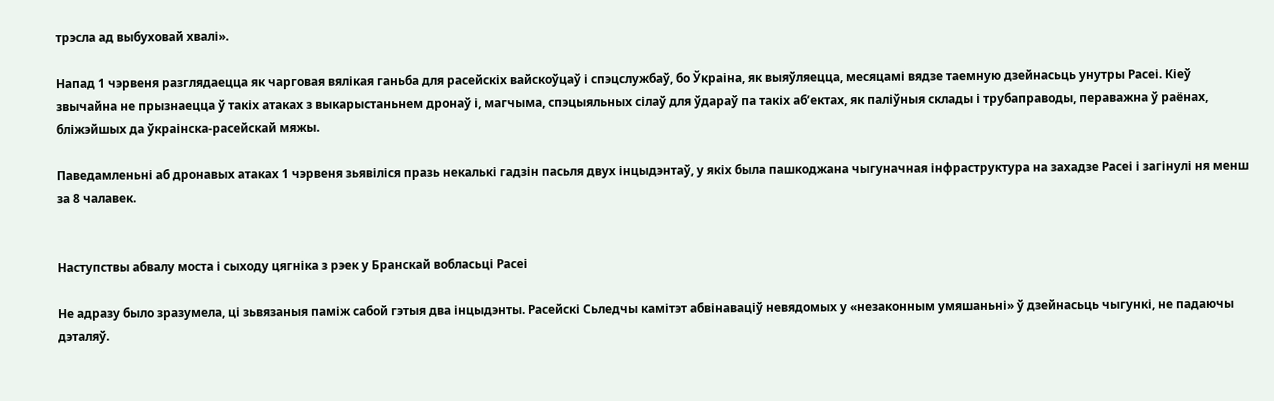трэсла ад выбуховай хвалі».

Напад 1 чэрвеня разглядаецца як чарговая вялікая ганьба для расейскіх вайскоўцаў і спэцслужбаў, бо Ўкраіна, як выяўляецца, месяцамі вядзе таемную дзейнасьць унутры Расеі. Кіеў звычайна не прызнаецца ў такіх атаках з выкарыстаньнем дронаў і, магчыма, спэцыяльных сілаў для ўдараў па такіх аб’ектах, як паліўныя склады і трубаправоды, пераважна ў раёнах, бліжэйшых да ўкраінска-расейскай мяжы.

Паведамленьні аб дронавых атаках 1 чэрвеня зьявіліся празь некалькі гадзін пасьля двух інцыдэнтаў, у якіх была пашкоджана чыгуначная інфраструктура на захадзе Расеі і загінулі ня менш за 8 чалавек.


Наступствы абвалу моста і сыходу цягніка з рэек у Бранскай вобласьці Расеі

Не адразу было зразумела, ці зьвязаныя паміж сабой гэтыя два інцыдэнты. Расейскі Сьледчы камітэт абвінаваціў невядомых у «незаконным умяшаньні» ў дзейнасьць чыгункі, не падаючы дэталяў.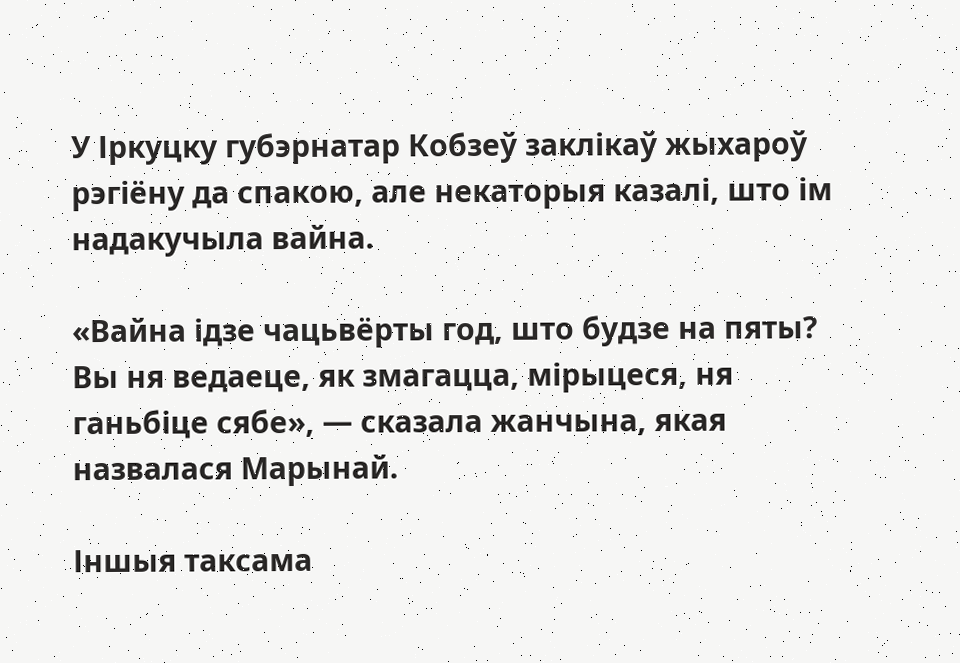У Іркуцку губэрнатар Кобзеў заклікаў жыхароў рэгіёну да спакою, але некаторыя казалі, што ім надакучыла вайна.

«Вайна ідзе чацьвёрты год, што будзе на пяты? Вы ня ведаеце, як змагацца, мірыцеся, ня ганьбіце сябе», — сказала жанчына, якая назвалася Марынай.

Іншыя таксама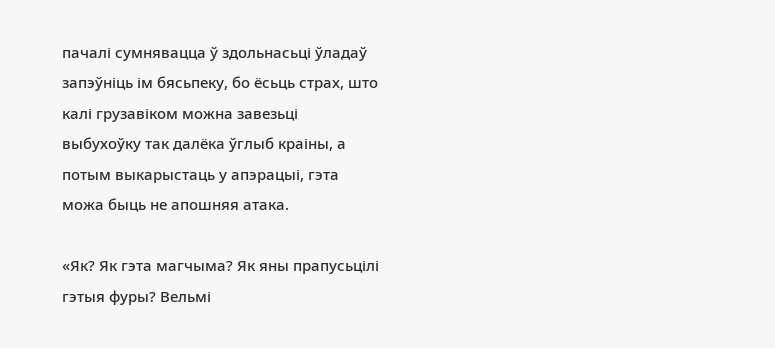пачалі сумнявацца ў здольнасьці ўладаў запэўніць ім бясьпеку, бо ёсьць страх, што калі грузавіком можна завезьці выбухоўку так далёка ўглыб краіны, а потым выкарыстаць у апэрацыі, гэта можа быць не апошняя атака.

«Як? Як гэта магчыма? Як яны прапусьцілі гэтыя фуры? Вельмі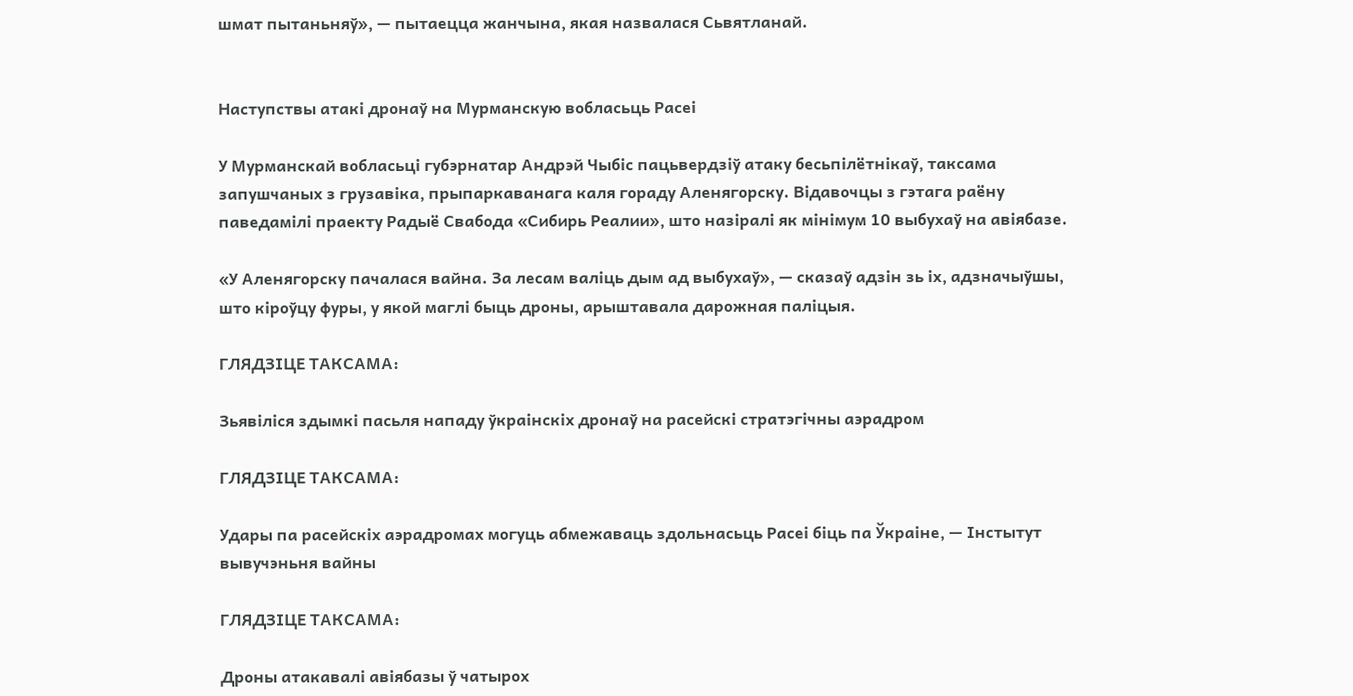шмат пытаньняў», — пытаецца жанчына, якая назвалася Сьвятланай.


Наступствы атакі дронаў на Мурманскую вобласьць Расеі

У Мурманскай вобласьці губэрнатар Андрэй Чыбіс пацьвердзіў атаку бесьпілётнікаў, таксама запушчаных з грузавіка, прыпаркаванага каля гораду Аленягорску. Відавочцы з гэтага раёну паведамілі праекту Радыё Свабода «Сибирь Реалии», што назіралі як мінімум 10 выбухаў на авіябазе.

«У Аленягорску пачалася вайна. За лесам валіць дым ад выбухаў», — сказаў адзін зь іх, адзначыўшы, што кіроўцу фуры, у якой маглі быць дроны, арыштавала дарожная паліцыя.

ГЛЯДЗІЦЕ ТАКСАМА:

Зьявіліся здымкі пасьля нападу ўкраінскіх дронаў на расейскі стратэгічны аэрадром

ГЛЯДЗІЦЕ ТАКСАМА:

Удары па расейскіх аэрадромах могуць абмежаваць здольнасьць Расеі біць па Ўкраіне, — Інстытут вывучэньня вайны

ГЛЯДЗІЦЕ ТАКСАМА:

Дроны атакавалі авіябазы ў чатырох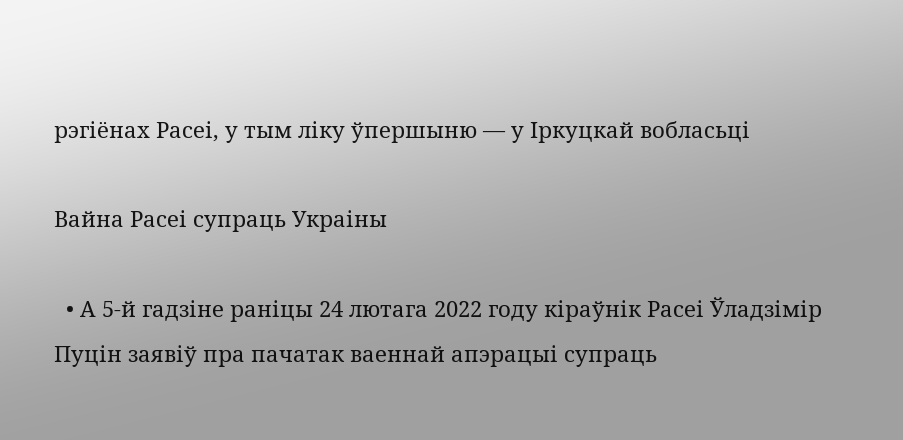рэгіёнах Расеі, у тым ліку ўпершыню — у Іркуцкай вобласьці

Вайна Расеі супраць Украіны

  • А 5-й гадзіне раніцы 24 лютага 2022 году кіраўнік Расеі Ўладзімір Пуцін заявіў пра пачатак ваеннай апэрацыі супраць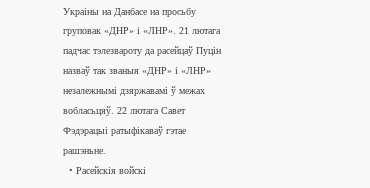Украіны на Данбасе на просьбу груповак «ДНР» і «ЛНР». 21 лютага падчас тэлезвароту да расейцаў Пуцін назваў так званыя «ДНР» і «ЛНР» незалежнымі дзяржавамі ў межах вобласьцяў. 22 лютага Савет Фэдэрацыі ратыфікаваў гэтае рашэньне.
  • Расейскія войскі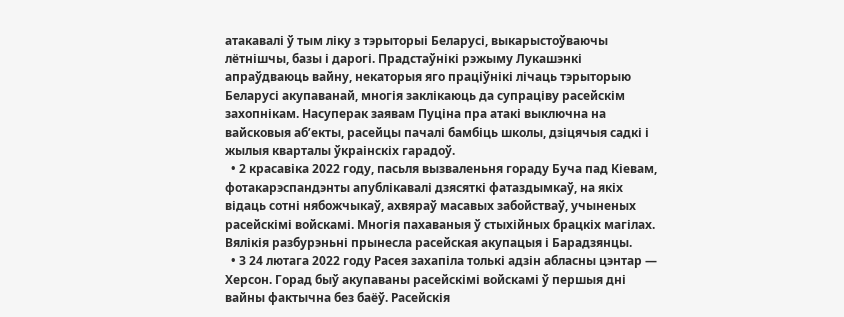атакавалі ў тым ліку з тэрыторыі Беларусі, выкарыстоўваючы лётнішчы, базы і дарогі. Прадстаўнікі рэжыму Лукашэнкі апраўдваюць вайну, некаторыя яго праціўнікі лічаць тэрыторыю Беларусі акупаванай, многія заклікаюць да супраціву расейскім захопнікам. Насуперак заявам Пуціна пра атакі выключна на вайсковыя аб’екты, расейцы пачалі бамбіць школы, дзіцячыя садкі і жылыя кварталы ўкраінскіх гарадоў.
  • 2 красавіка 2022 году, пасьля вызваленьня гораду Буча пад Кіевам, фотакарэспандэнты апублікавалі дзясяткі фатаздымкаў, на якіх відаць сотні нябожчыкаў, ахвяраў масавых забойстваў, учыненых расейскімі войскамі. Многія пахаваныя ў стыхійных брацкіх магілах. Вялікія разбурэньні прынесла расейская акупацыя і Барадзянцы.
  • З 24 лютага 2022 году Расея захапіла толькі адзін абласны цэнтар — Херсон. Горад быў акупаваны расейскімі войскамі ў першыя дні вайны фактычна без баёў. Расейскія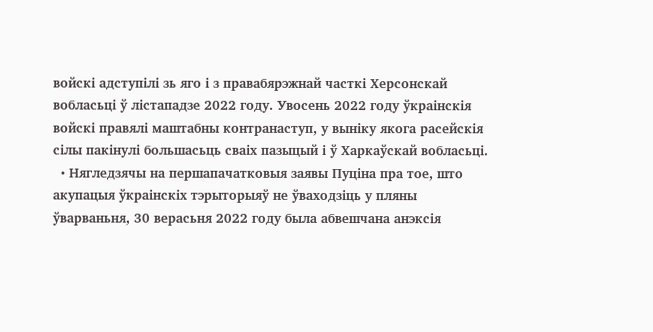войскі адступілі зь яго і з правабярэжнай часткі Херсонскай вобласьці ў лістападзе 2022 году. Увосень 2022 году ўкраінскія войскі правялі маштабны контранаступ, у выніку якога расейскія сілы пакінулі большасьць сваіх пазыцый і ў Харкаўскай вобласьці.
  • Нягледзячы на першапачатковыя заявы Пуціна пра тое, што акупацыя ўкраінскіх тэрыторыяў не ўваходзіць у пляны ўварваньня, 30 верасьня 2022 году была абвешчана анэксія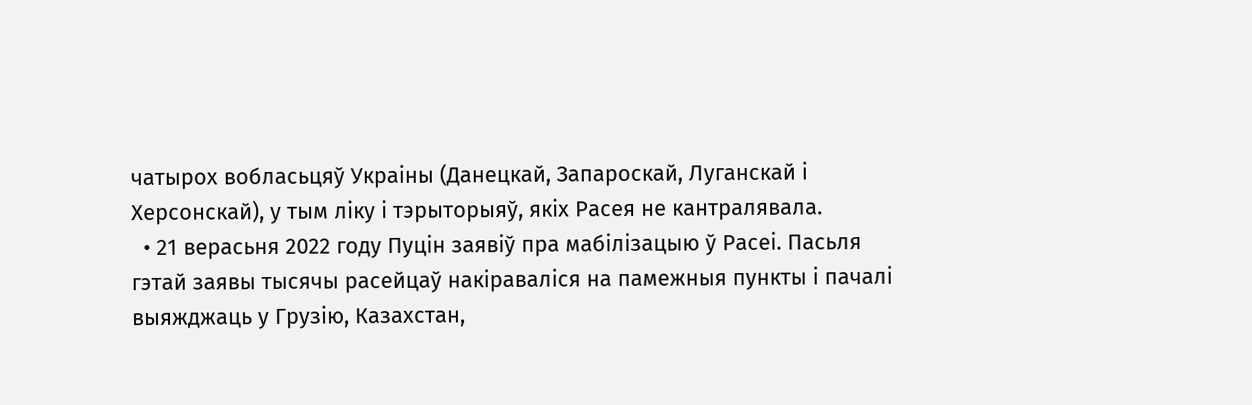чатырох вобласьцяў Украіны (Данецкай, Запароскай, Луганскай і Херсонскай), у тым ліку і тэрыторыяў, якіх Расея не кантралявала.
  • 21 верасьня 2022 году Пуцін заявіў пра мабілізацыю ў Расеі. Пасьля гэтай заявы тысячы расейцаў накіраваліся на памежныя пункты і пачалі выяжджаць у Грузію, Казахстан,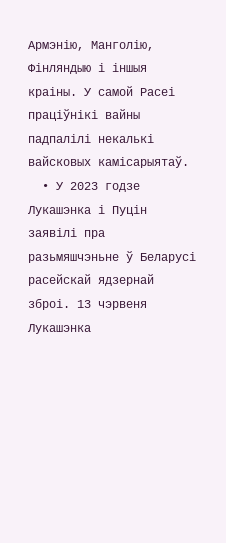Армэнію, Манголію, Фінляндыю і іншыя краіны. У самой Расеі праціўнікі вайны падпалілі некалькі вайсковых камісарыятаў.
  • У 2023 годзе Лукашэнка і Пуцін заявілі пра разьмяшчэньне ў Беларусі расейскай ядзернай зброі. 13 чэрвеня Лукашэнка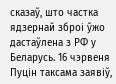сказаў, што частка ядзернай зброі ўжо дастаўлена з РФ у Беларусь. 16 чэрвеня Пуцін таксама заявіў,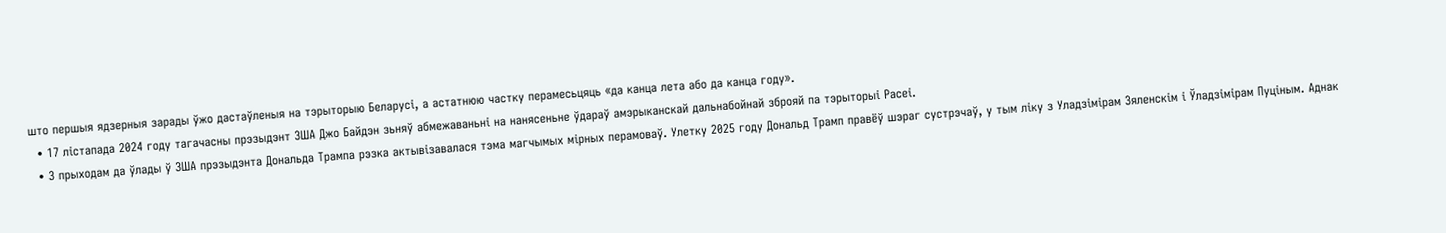што першыя ядзерныя зарады ўжо дастаўленыя на тэрыторыю Беларусі, а астатнюю частку перамесьцяць «да канца лета або да канца году».
  • 17 лістапада 2024 году тагачасны прэзыдэнт ЗША Джо Байдэн зьняў абмежаваньні на нанясеньне ўдараў амэрыканскай дальнабойнай зброяй па тэрыторыі Расеі.
  • З прыходам да ўлады ў ЗША прэзыдэнта Дональда Трампа рэзка актывізавалася тэма магчымых мірных перамоваў. Улетку 2025 году Дональд Трамп правёў шэраг сустрэчаў, у тым ліку з Уладзімірам Зяленскім і Ўладзімірам Пуціным. Аднак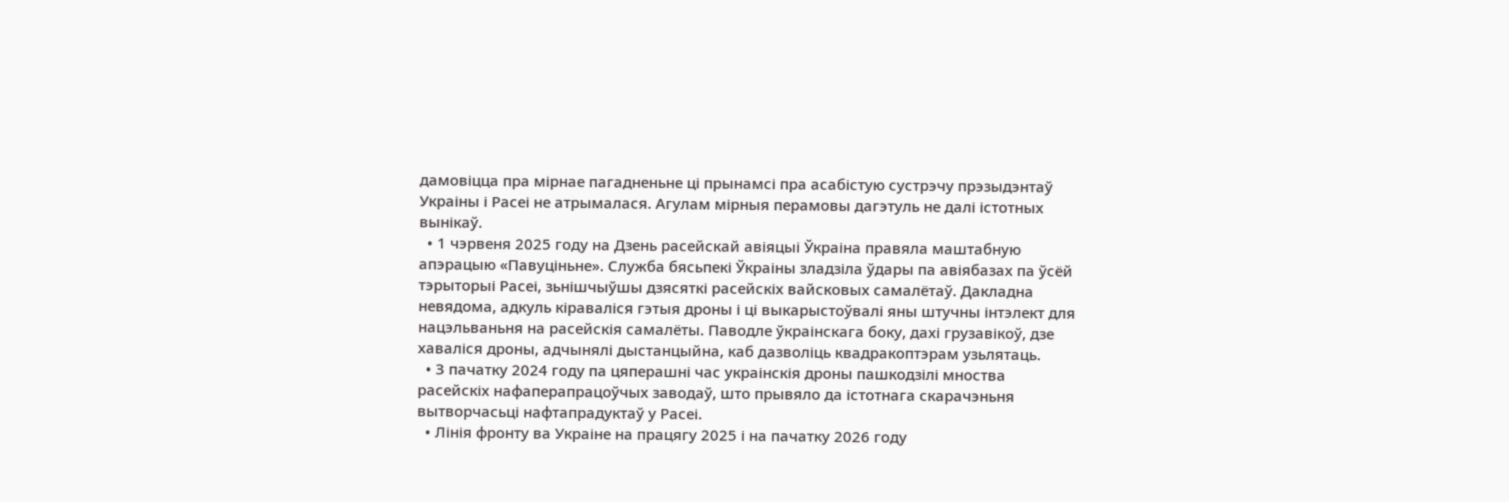дамовіцца пра мірнае пагадненьне ці прынамсі пра асабістую сустрэчу прэзыдэнтаў Украіны і Расеі не атрымалася. Агулам мірныя перамовы дагэтуль не далі істотных вынікаў.
  • 1 чэрвеня 2025 году на Дзень расейскай авіяцыі Ўкраіна правяла маштабную апэрацыю «Павуціньне». Служба бясьпекі Ўкраіны зладзіла ўдары па авіябазах па ўсёй тэрыторыі Расеі, зьнішчыўшы дзясяткі расейскіх вайсковых самалётаў. Дакладна невядома, адкуль кіраваліся гэтыя дроны і ці выкарыстоўвалі яны штучны інтэлект для нацэльваньня на расейскія самалёты. Паводле ўкраінскага боку, дахі грузавікоў, дзе хаваліся дроны, адчынялі дыстанцыйна, каб дазволіць квадракоптэрам узьлятаць.
  • З пачатку 2024 году па цяперашні час украінскія дроны пашкодзілі мноства расейскіх нафаперапрацоўчых заводаў, што прывяло да істотнага скарачэньня вытворчасьці нафтапрадуктаў у Расеі.
  • Лінія фронту ва Украіне на працягу 2025 і на пачатку 2026 году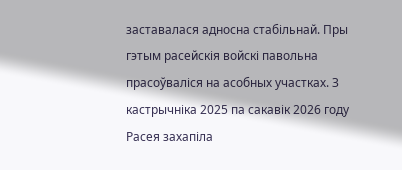заставалася адносна стабільнай. Пры гэтым расейскія войскі павольна прасоўваліся на асобных участках. З кастрычніка 2025 па сакавік 2026 году Расея захапіла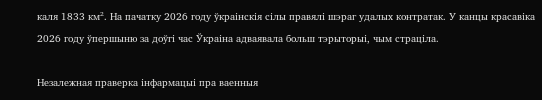каля 1833 км². На пачатку 2026 году ўкраінскія сілы правялі шэраг удалых контратак. У канцы красавіка 2026 году ўпершыню за доўгі час Ўкраіна адваявала больш тэрыторыі, чым страціла.

Незалежная праверка інфармацыі пра ваенныя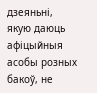дзеяньні, якую даюць афіцыйныя асобы розных бакоў, не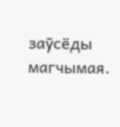заўсёды магчымая.